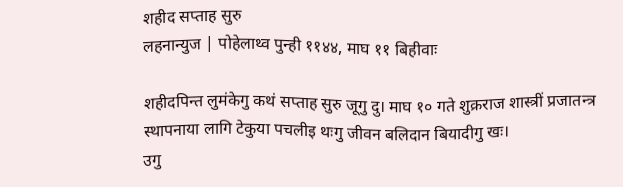शहीद सप्ताह सुरु
लहनान्युज | पोहेलाथ्व पुन्ही ११४४, माघ ११ बिहीवाः

शहीदपिन्त लुमंकेगु कथं सप्ताह सुरु जूगु दु। माघ १० गते शुक्रराज शास्त्रीं प्रजातन्त्र स्थापनाया लागि टेकुया पचलीइ थःगु जीवन बलिदान बियादीगु खः।
उगु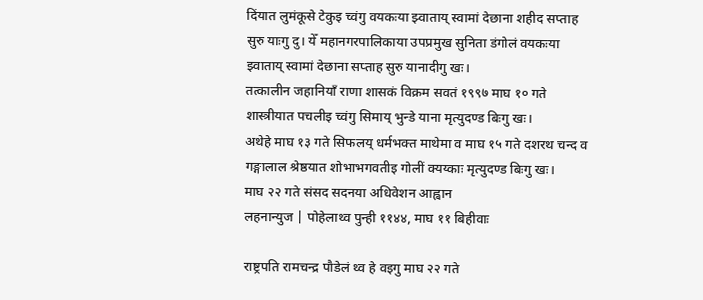दिंयात लुमंकूसे टेकुइ च्वंगु वयकःया झ्वाताय् स्वामां देछाना शहीद सप्ताह सुरु याःगु दु। येँ महानगरपालिकाया उपप्रमुख सुनिता डंगोलं वयकःया झ्वाताय् स्वामां देछाना सप्ताह सुरु यानादीगु खः।
तत्कालीन जहानियाँ राणा शासकं विक्रम सवतं १९९७ माघ १० गते शास्त्रीयात पचलीइ च्वंगु सिमाय् भुन्डे याना मृत्युदण्ड बिःगु खः।
अथेहे माघ १३ गते सिफलय् धर्मभक्त माथेमा व माघ १५ गते दशरथ चन्द व गङ्गालाल श्रेष्ठयात शोभाभगवतीइ गोलीं क्यय्काः मृत्युदण्ड बिःगु खः।
माघ २२ गते संसद सदनया अधिवेशन आह्वान
लहनान्युज | पोहेलाथ्व पुन्ही ११४४, माघ ११ बिहीवाः

राष्ट्रपति रामचन्द्र पौडेलं थ्व हे वइगु माघ २२ गते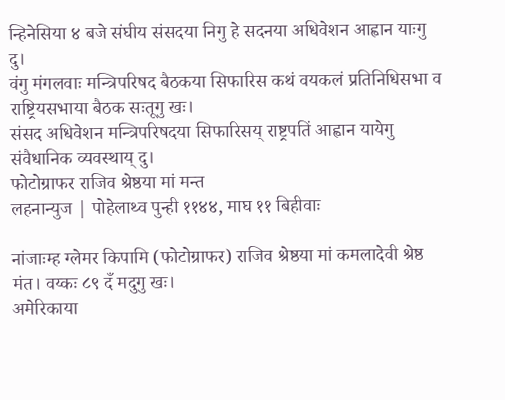न्हिनेसिया ४ बजे संघीय संसदया निगु हे सदनया अधिवेशन आह्वान याःगु दु।
वंगु मंगलवाः मन्त्रिपरिषद बैठकया सिफारिस कथं वयकलं प्रतिनिधिसभा व राष्ट्रियसभाया बैठक सःतूगु खः।
संसद अधिवेशन मन्त्रिपरिषदया सिफारिसय् राष्ट्रपतिं आह्वान यायेगु संवैधानिक व्यवस्थाय् दु।
फोटोग्राफर राजिव श्रेष्ठया मां मन्त
लहनान्युज | पोहेलाथ्व पुन्ही ११४४, माघ ११ बिहीवाः

नांजाःम्ह ग्लेमर किपामि (फोटोग्राफर) राजिव श्रेष्ठया मां कमलादेवी श्रेष्ठ मंत। वय्कः ८९ दँ मदुगु खः।
अमेरिकाया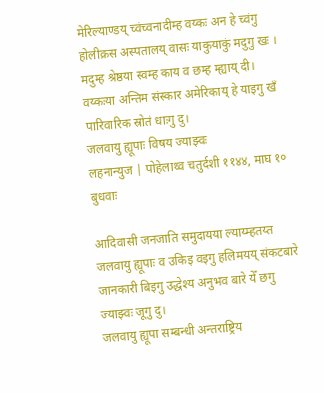मेरिल्याण्डय् च्वंच्वनादीम्ह वय्कः अन हे च्वंगु होलीक्रस अस्पतालय् वासः याकुयाकुं मदुगु खः । मदुम्ह श्रेष्ठया स्वम्ह काय व छम्ह म्ह्याय् दी।
वय्कःया अन्तिम संस्कार अमेरिकाय् हे याइगु खँ पारिवारिक स्रोतं धाःगु दु।
जलवायु ह्यूपाः विषय ज्याझ्वः
लहनान्युज | पोहेलाथ्व चतुर्दशी ११४४, माघ १० बुधवाः

आदिवासी जनजाति समुदायया ल्याय्म्हतय्त जलवायु ह्यूपाः व उकिइ वइगु हलिमयय् संकटबारे जानकारी बिइगु उद्धेश्य अनुभव बारे येँ छगु ज्याझ्वः जूगु दु।
जलवायु ह्यूपा सम्बन्धी अन्तराष्ट्रिय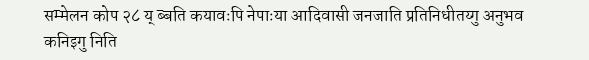सम्मेलन कोप २८ य् ब्बति कयावःपि नेपाःया आदिवासी जनजाति प्रतिनिधीतय्गु अनुभव कनिइगु निति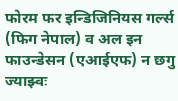फोरम फर इन्डिजिनियस गर्ल्स (फिग नेपाल) व अल इन फाउन्डेसन (एआईएफ) न छगु ज्याझ्वः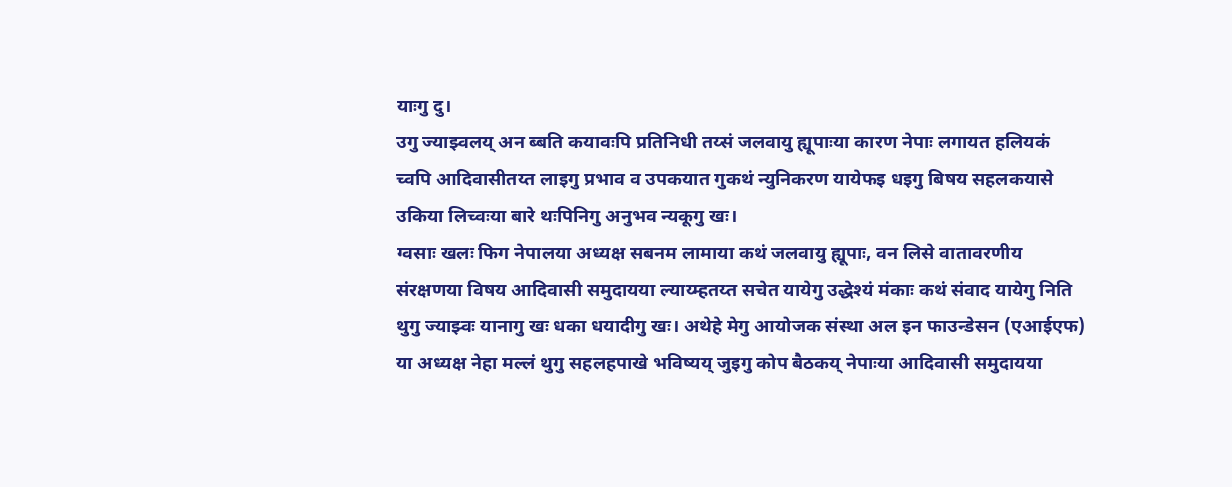याःगु दु।
उगु ज्याझ्वलय् अन ब्बति कयावःपि प्रतिनिधी तय्सं जलवायु ह्यूपाःया कारण नेपाः लगायत हलियकं च्वपि आदिवासीतय्त लाइगु प्रभाव व उपकयात गुकथं न्युनिकरण यायेफइ धइगु बिषय सहलकयासे उकिया लिच्वःया बारे थःपिनिगु अनुभव न्यकूगु खः।
ग्वसाः खलः फिग नेपालया अध्यक्ष सबनम लामाया कथं जलवायु ह्यूपाः, वन लिसे वातावरणीय संरक्षणया विषय आदिवासी समुदायया ल्याय्म्हतय्त सचेत यायेगु उद्धेश्यं मंकाः कथं संवाद यायेगु निति थुगु ज्याझ्वः यानागु खः धका धयादीगु खः। अथेहे मेगु आयोजक संस्था अल इन फाउन्डेसन (एआईएफ) या अध्यक्ष नेहा मल्लं थुगु सहलहपाखे भविष्यय् जुइगु कोप बैठकय् नेपाःया आदिवासी समुदायया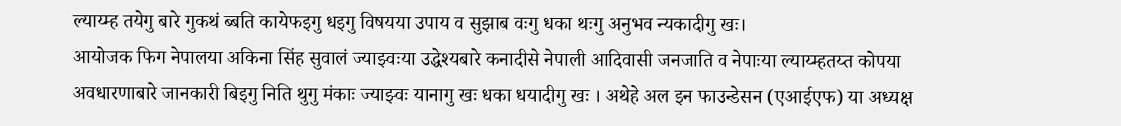ल्याय्म्ह तयेगु बारे गुकथं ब्बति कायेफइगु धइगु विषयया उपाय व सुझाब वःगु धका थःगु अनुभव न्यकादीगु खः।
आयोजक फिग नेपालया अकिना सिंह सुवालं ज्याझ्वःया उद्धेश्यबारे कनादीसे नेपाली आदिवासी जनजाति व नेपाःया ल्याय्म्हतय्त कोपया अवधारणाबारे जानकारी बिइगु निति थुगु मंकाः ज्याझ्वः यानागु खः धका धयादीगु खः । अथेहे अल इन फाउन्डेसन (एआईएफ) या अध्यक्ष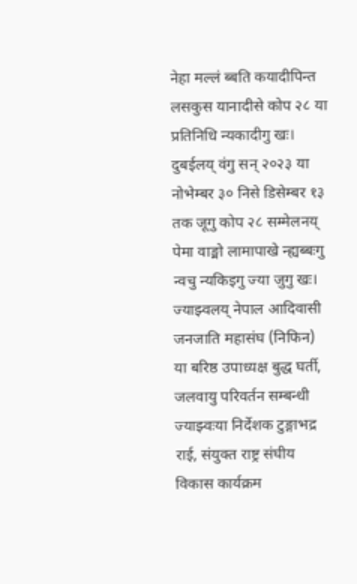नेहा मल्लं ब्बति कयादीपिन्त लसकुस यानादीसे कोप २८ या प्रतिनिधि न्यकादीगु खः।
दुबईलय् वंगु सन् २०२३ या नोभेम्बर ३० निसे डिसेम्बर १३ तक जूगु कोप २८ सम्मेलनय् पेमा वाङ्मो लामापाखे न्ह्यब्बःगु न्वचु न्यकिइगु ज्या जुगु खः। ज्याझ्वलय् नेपाल आदिवासी जनजाति महासंघ (निफिन) या बरिष्ठ उपाध्यक्ष बुद्ध घर्ती, जलवायु परिवर्तन सम्बन्धी ज्याझ्वःया निर्देशक टुङ्गाभद्र राई, संयुक्त राष्ट्र संघीय विकास कार्यक्रम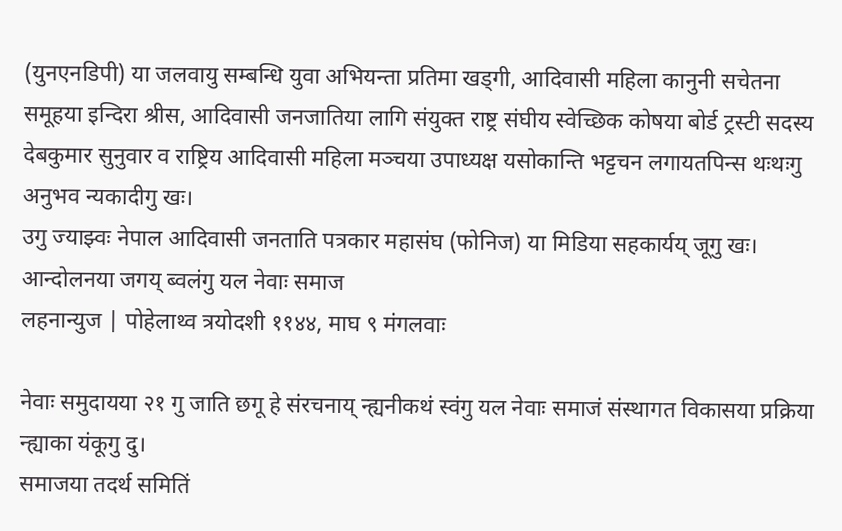(युनएनडिपी) या जलवायु सम्बन्धि युवा अभियन्ता प्रतिमा खड्गी, आदिवासी महिला कानुनी सचेतना समूहया इन्दिरा श्रीस, आदिवासी जनजातिया लागि संयुक्त राष्ट्र संघीय स्वेच्छिक कोषया बोर्ड ट्रस्टी सदस्य देबकुमार सुनुवार व राष्ट्रिय आदिवासी महिला मञ्चया उपाध्यक्ष यसोकान्ति भट्टचन लगायतपिन्स थःथःगु अनुभव न्यकादीगु खः।
उगु ज्याझ्वः नेपाल आदिवासी जनताति पत्रकार महासंघ (फोनिज) या मिडिया सहकार्यय् जूगु खः।
आन्दोलनया जगय् ब्वलंगु यल नेवाः समाज
लहनान्युज | पोहेलाथ्व त्रयोदशी ११४४, माघ ९ मंगलवाः

नेवाः समुदायया २१ गु जाति छगू हे संरचनाय् न्ह्यनीकथं स्वंगु यल नेवाः समाजं संस्थागत विकासया प्रक्रिया न्ह्याका यंकूगु दु।
समाजया तदर्थ समितिं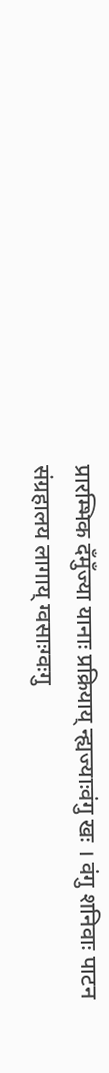प्रारम्भिक दँमुँज्या यानाः प्रक्रियाय् न्ह्यज्याःवंगु खः । वंगु शनिवाः पाटन संग्रहालय लागाय् ग्वसाःग्वःगु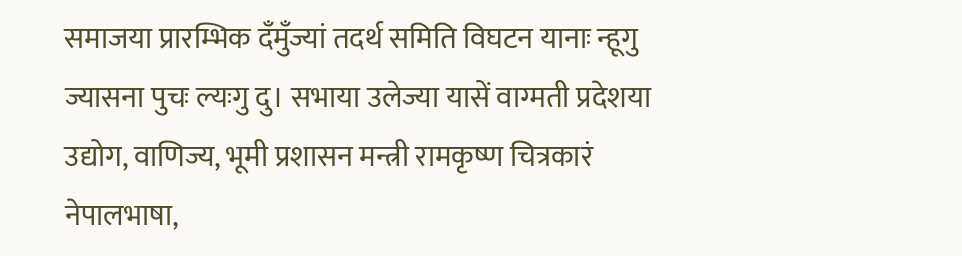समाजया प्रारम्भिक दँमुँज्यां तदर्थ समिति विघटन यानाः न्हूगु ज्यासना पुचः ल्यःगु दु। सभाया उलेज्या यासें वाग्मती प्रदेशया उद्योग, वाणिज्य, भूमी प्रशासन मन्त्री रामकृष्ण चित्रकारं नेपालभाषा,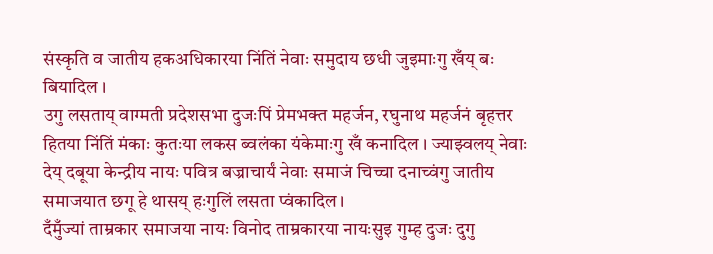संस्कृति व जातीय हकअधिकारया निंतिं नेवाः समुदाय छधी जुइमाःगु खँय् बः बियादिल ।
उगु लसताय् वाग्मती प्रदेशसभा दुजःपिं प्रेमभक्त महर्जन, रघुनाथ महर्जनं बृहत्तर हितया निंतिं मंकाः कुतःया लकस ब्वलंका यंकेमाःगु खँ कनादिल । ज्याझ्वलय् नेवाः देय् दबूया केन्द्रीय नायः पवित्र बज्राचार्यं नेवाः समाजं चिच्चा दनाच्वंगु जातीय समाजयात छगू हे थासय् हःगुलिं लसता प्वंकादिल।
दँमुँज्यां ताम्रकार समाजया नायः विनोद ताम्रकारया नायःसुइ गुम्ह दुजः दुगु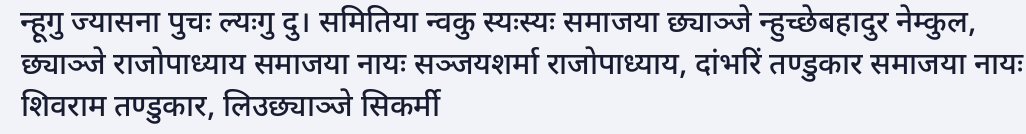न्हूगु ज्यासना पुचः ल्यःगु दु। समितिया न्वकु स्यःस्यः समाजया छ्याञ्जे न्हुच्छेबहादुर नेम्कुल, छ्याञ्जे राजोपाध्याय समाजया नायः सञ्जयशर्मा राजोपाध्याय, दांभरिं तण्डुकार समाजया नायः शिवराम तण्डुकार, लिउछ्याञ्जे सिकर्मी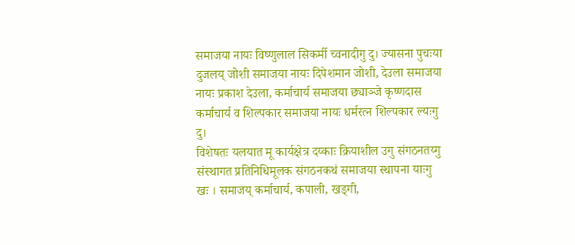समाजया नायः विष्णुलाल सिकर्मी च्वनादीगु दु। ज्यासना पुचःया दुजलय् जोशी समाजया नायः दिपेशमान जोशी, देउला समाजया नायः प्रकाश देउला, कर्माचार्य समाजया छ्याञ्जे कृष्णदास कर्माचार्य व शिल्पकार समाजया नायः धर्मरत्न शिल्पकार ल्यःगु दु।
विशेषतः यलयात मू कार्यक्षेत्र दय्काः क्रियाशील उगु संगठनतय्गु संस्थागत प्रतिनिधिमूलक संगठनकथं समाजया स्थापना याःगु खः । समाजय् कर्माचार्य, कपाली, खड्गी,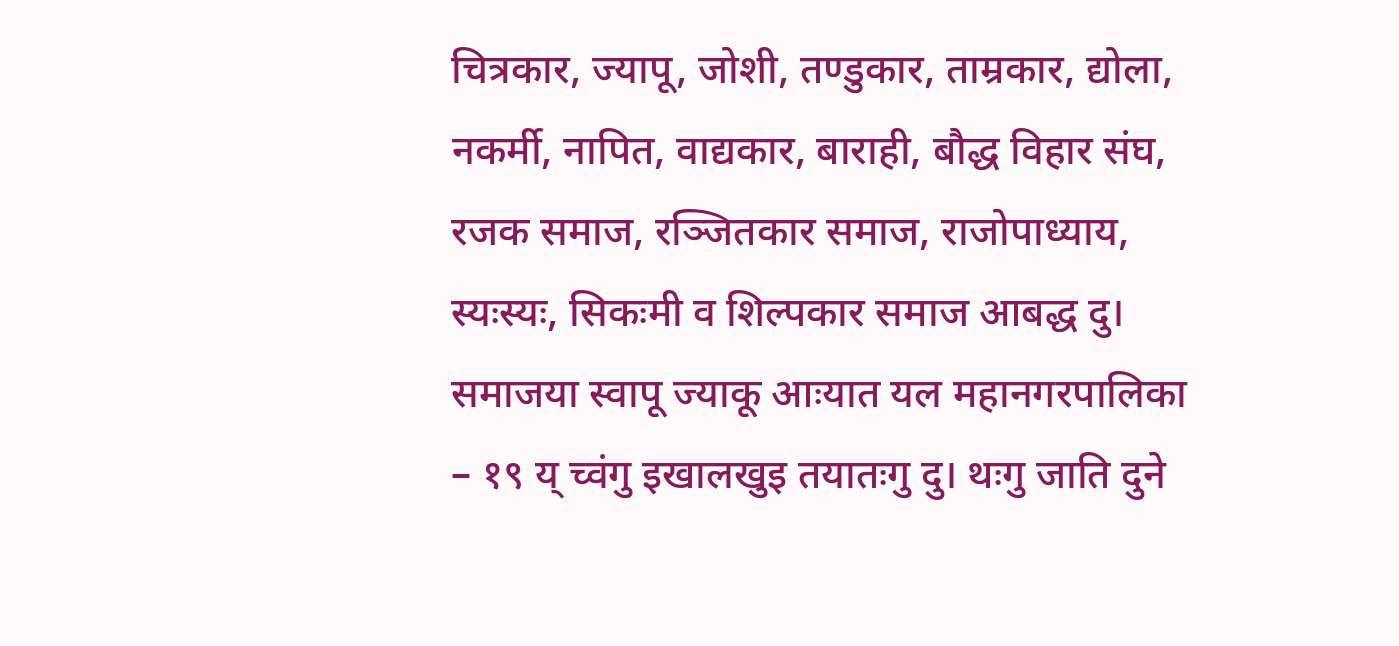चित्रकार, ज्यापू, जोशी, तण्डुकार, ताम्रकार, द्योला, नकर्मी, नापित, वाद्यकार, बाराही, बौद्ध विहार संघ, रजक समाज, रञ्जितकार समाज, राजोपाध्याय, स्यःस्यः, सिकःमी व शिल्पकार समाज आबद्ध दु। समाजया स्वापू ज्याकू आःयात यल महानगरपालिका – १९ य् च्वंगु इखालखुइ तयातःगु दु। थःगु जाति दुने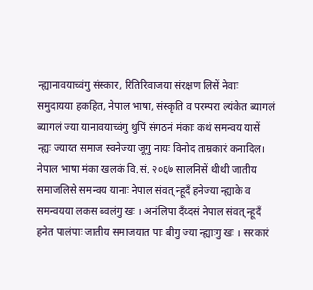न्ह्यानावयाच्वंगु संस्कार, रितिरिवाजया संरक्षण लिसें नेवाः समुदायया हकहित, नेपाल भाषा, संस्कृति व परम्परा ल्यंकेत ब्यागलं ब्यागलं ज्या यानावयाच्वंगु थुपिं संगठनं मंकाः कथं समन्वय यासें न्ह्यः ज्याय्त समाज स्वनेज्या जूगु नायः विनोद ताम्रकारं कनादिल।
नेपाल भाषा मंका खलकं वि.सं. २०६७ सालनिसें थीथी जातीय समाजलिसे समन्वय यानाः नेपाल संवत् न्हूदँ हनेज्या न्ह्याके व समन्वयया लकस ब्वलंगु खः । अनंलिपा दँय्दसं नेपाल संवत् न्हूदँ हनेत पालंपाः जातीय समाजयात पाः बीगु ज्या न्ह्याःगु खः । सरकारं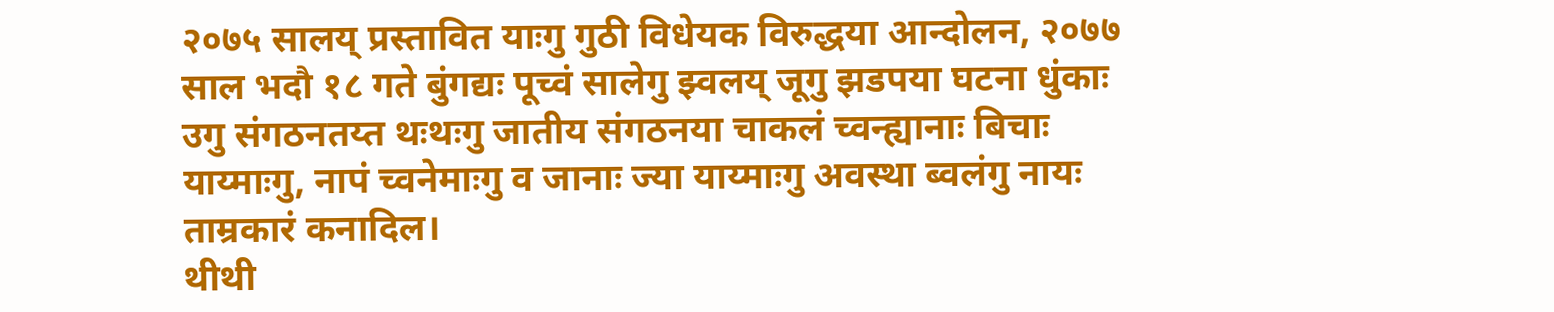२०७५ सालय् प्रस्तावित याःगु गुठी विधेयक विरुद्धया आन्दोलन, २०७७ साल भदौ १८ गते बुंगद्यः पूच्वं सालेगु झ्वलय् जूगु झडपया घटना धुंकाः उगु संगठनतय्त थःथःगु जातीय संगठनया चाकलं च्वन्ह्यानाः बिचाः याय्माःगु, नापं च्वनेमाःगु व जानाः ज्या याय्माःगु अवस्था ब्वलंगु नायः ताम्रकारं कनादिल।
थीथी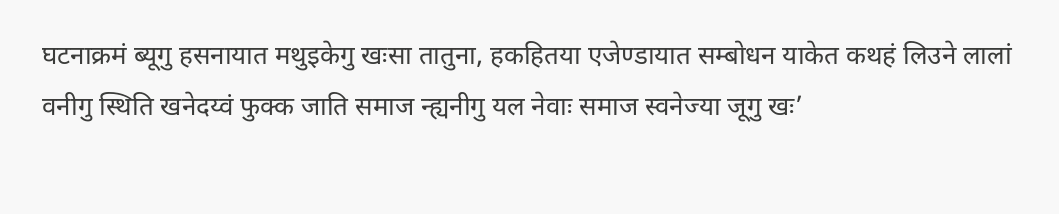घटनाक्रमं ब्यूगु हसनायात मथुइकेगु खःसा तातुना, हकहितया एजेण्डायात सम्बोधन याकेत कथहं लिउने लालां वनीगु स्थिति खनेदय्वं फुक्क जाति समाज न्ह्यनीगु यल नेवाः समाज स्वनेज्या जूगु खः’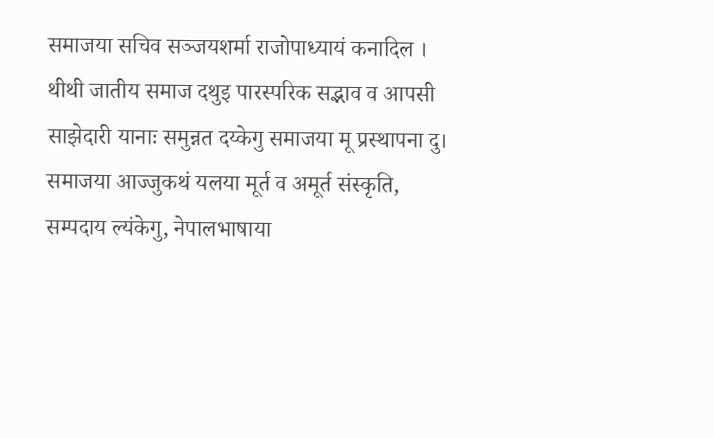समाजया सचिव सञ्जयशर्मा राजोपाध्यायं कनादिल । थीथी जातीय समाज दथुइ पारस्परिक सद्भाव व आपसी साझेदारी यानाः समुन्नत दय्केगु समाजया मू प्रस्थापना दु। समाजया आज्जुकथं यलया मूर्त व अमूर्त संस्कृति, सम्पदाय ल्यंकेगु, नेपालभाषाया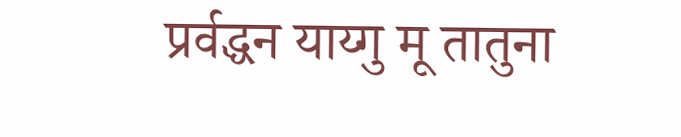प्रर्वद्धन याय्गु मू तातुना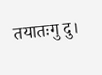तयातःगु दु।